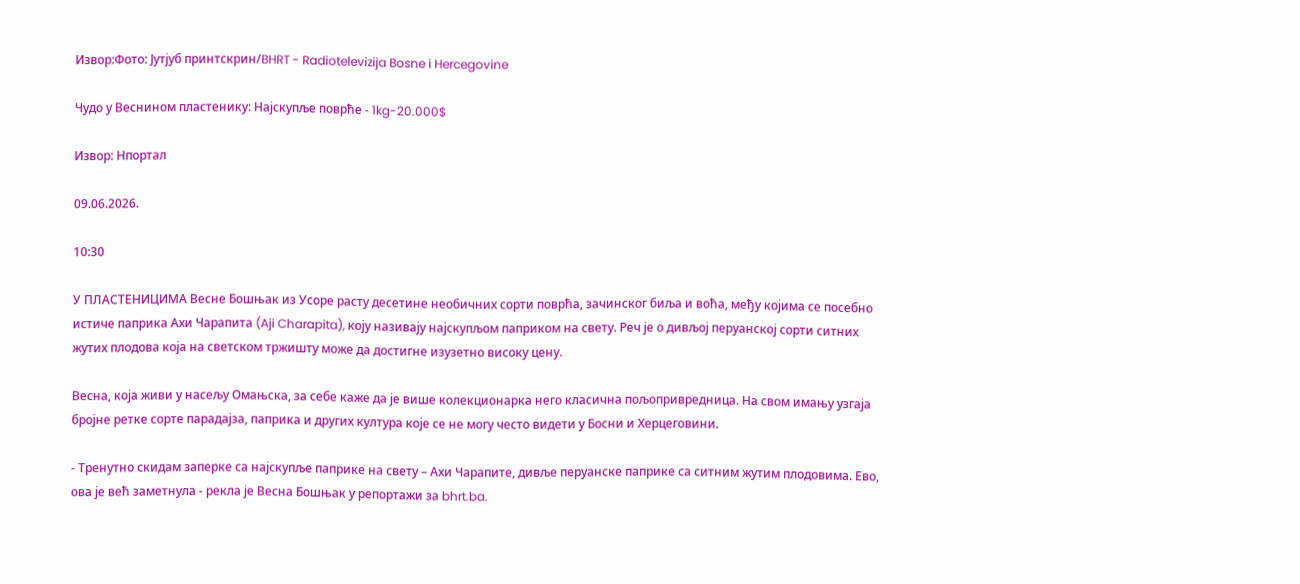Извор:Фото: Јутјуб принтскрин/BHRT - Radiotelevizija Bosne i Hercegovine

Чудо у Веснином пластенику: Најскупље поврће - 1kg-20.000$

Извор: Нпортал

09.06.2026.

10:30

У ПЛАСТЕНИЦИМА Весне Бошњак из Усоре расту десетине необичних сорти поврћа, зачинског биља и воћа, међу којима се посебно истиче паприка Ахи Чарапита (Aji Charapita), коју називају најскупљом паприком на свету. Реч је о дивљој перуанској сорти ситних жутих плодова која на светском тржишту може да достигне изузетно високу цену.

Весна, која живи у насељу Омањска, за себе каже да је више колекционарка него класична пољопривредница. На свом имању узгаја бројне ретке сорте парадајза, паприка и других култура које се не могу често видети у Босни и Херцеговини.

- Тренутно скидам заперке са најскупље паприке на свету – Ахи Чарапите, дивље перуанске паприке са ситним жутим плодовима. Ево, ова је већ заметнула - рекла је Весна Бошњак у репортажи за bhrt.ba.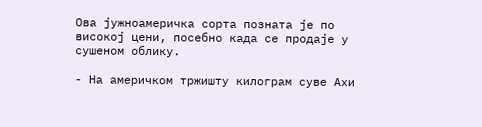Ова јужноамеричка сорта позната је по високој цени, посебно када се продаје у сушеном облику.

- На америчком тржишту килограм суве Ахи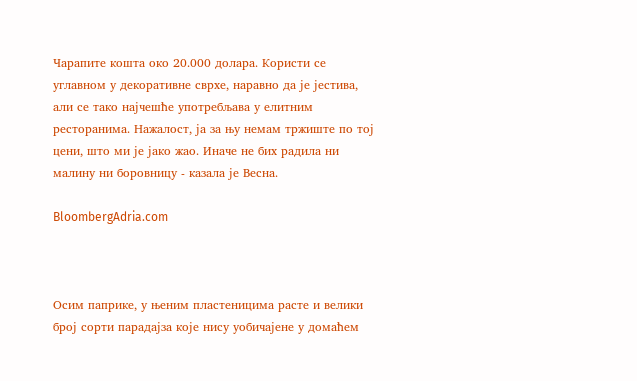Чарапите кошта око 20.000 долара. Користи се углавном у декоративне сврхе, наравно да је јестива, али се тако најчешће употребљава у елитним ресторанима. Нажалост, ја за њу немам тржиште по тој цени, што ми је јако жао. Иначе не бих радила ни малину ни боровницу - казала је Весна.

BloombergAdria.com



Осим паприке, у њеним пластеницима расте и велики број сорти парадајза које нису уобичајене у домаћем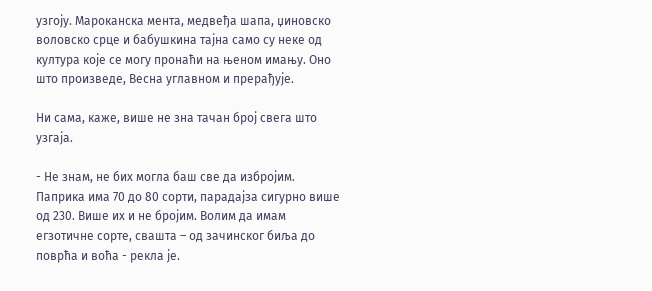узгоју. Мароканска мента, медвеђа шапа, џиновско воловско срце и бабушкина тајна само су неке од култура које се могу пронаћи на њеном имању. Оно што произведе, Весна углавном и прерађује.

Ни сама, каже, више не зна тачан број свега што узгаја.

- Не знам, не бих могла баш све да избројим. Паприка има 70 до 80 сорти, парадајза сигурно више од 230. Више их и не бројим. Волим да имам егзотичне сорте, свашта – од зачинског биља до поврћа и воћа - рекла је.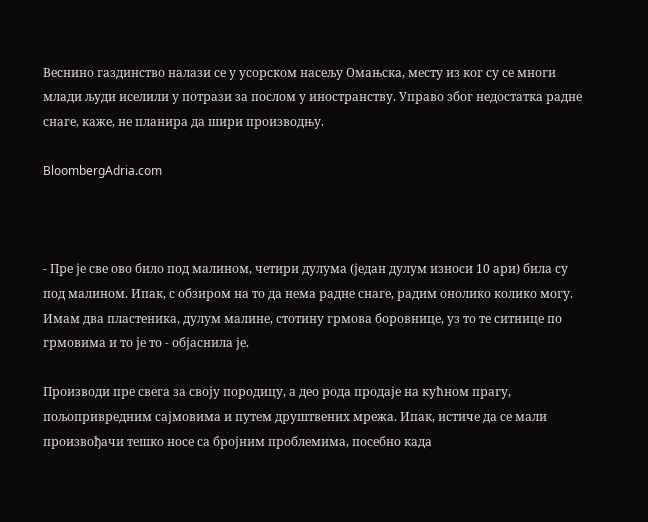Веснино газдинство налази се у усорском насељу Омањска, месту из ког су се многи млади људи иселили у потрази за послом у иностранству. Управо због недостатка радне снаге, каже, не планира да шири производњу.

BloombergAdria.com



- Пре је све ово било под малином, четири дулума (један дулум износи 10 ари) била су под малином. Ипак, с обзиром на то да нема радне снаге, радим онолико колико могу. Имам два пластеника, дулум малине, стотину грмова боровнице, уз то те ситнице по грмовима и то је то - објаснила је.

Производи пре свега за своју породицу, а део рода продаје на кућном прагу, пољопривредним сајмовима и путем друштвених мрежа. Ипак, истиче да се мали произвођачи тешко носе са бројним проблемима, посебно када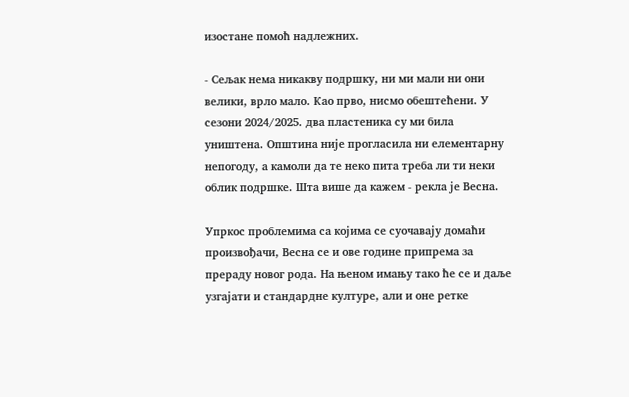изостане помоћ надлежних.

- Сељак нема никакву подршку, ни ми мали ни они велики, врло мало. Као прво, нисмо обештећени. У сезони 2024/2025. два пластеника су ми била уништена. Општина није прогласила ни елементарну непогоду, а камоли да те неко пита треба ли ти неки облик подршке. Шта више да кажем - рекла је Весна.

Упркос проблемима са којима се суочавају домаћи произвођачи, Весна се и ове године припрема за прераду новог рода. На њеном имању тако ће се и даље узгајати и стандардне културе, али и оне ретке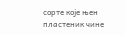сорте које њен пластеник чине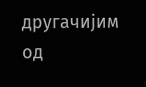другачијим од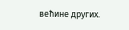већине других.